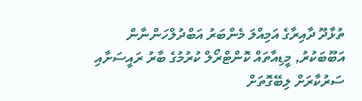ތުޅާދޫ ދާއިރާގެ އަމިއްލަ މެންބަރު އަބްދުލްހަންނާން އަބޫބަކުރު, މީޑިއާތައް ކޮންޓްރޯލް ކުރުމުގެ ބާރު ރައީސަށާއި ސަރުކާރަށް ލިބޭގޮތަށް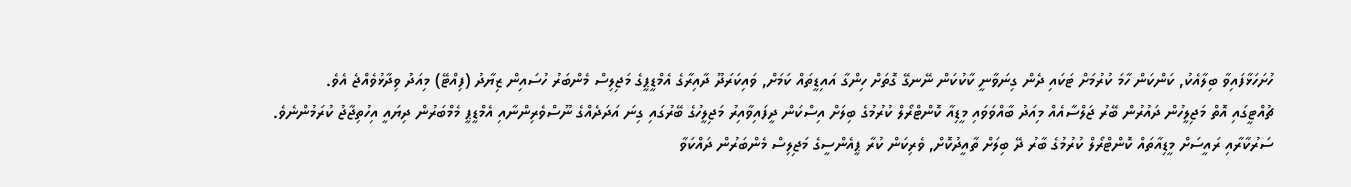ހުށަހަޅާފައިވާ ބިލާއެކު, ކަންކަން ހާމަ ކުރުމަށް ޓަކައި ދެން ގިނަވާނީ ކާކުކަން ނޭނގޭ ގޮތަށް ހިންގާ އައިޑީތައް ކަމަށް, ވައިކަރަދޫ ދާއިރާގެ އެމްޑީޕީގެ މަޖިލިސް މެންބަރު ހުސައިން ޒިޔާދު (ފިއްޓޭ) މިއަދު ވިދާޅުވެއްޖެ އެވެ.
ޗުއްޓީގައި އޮތް މަޖިލީހުން ދައުރުން ބޭރު ޖަލްސާއެއް މިއަދު ބާއްވަވައި މީޑިއާ ކޮންޓްރޯލް ކުރުމުގެ ބިލަށް އިސްކަން ދީފައިވާއިރު މަޖިލީހުގެ ބޭރުގައި ގިނަ އަދަދެއްގެ ނޫސްވެރިންނާއި އެމްޑީޕީ މެމްބަރުން ދިޔައީ އިހުތިޖާޖު ކުރަމުންނެވެ.
ސަރުކާރާއި ރައީސަށް މީޑިއާތައް ކޮންޓްރޯލް ކުރުމުގެ ބާރު ދޭ ބިލަށް ތާއީދުކޮށް, ވެރިކަން ކުރާ ޕީއެންސީގެ މަޖިލިސް މެންބަރުން ދައްކަވާ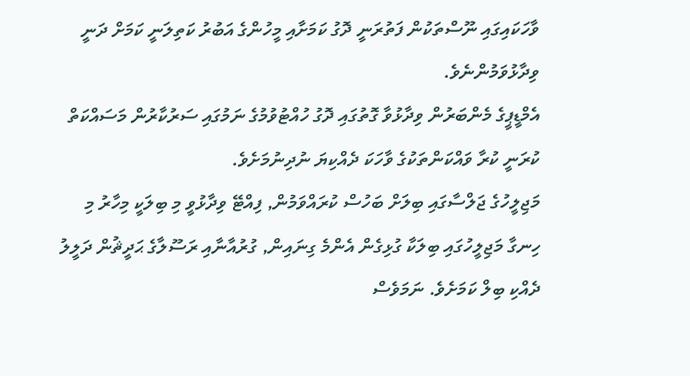ވާހަކައިގައި ނޫސްތަކުން ފަތުރަނީ ދޮގު ކަމަށާއި މީހުންގެ އަބުރު ކަތިލަނީ ކަމަށް ދަނީ ވިދާޅުވަމުންނެވެ.
އެމްޑީޕީގެ މެންބަރުން ވިދާޅުވާ ގޮތުގައި ދޮގު ހުއްޓުވުމުގެ ނަމުގައި ސަރުކާރުން މަސައްކަތް ކުރަނީ ކުރާ ވައްކަންތަކުގެ ވާހަކަ ދެއްކިޔަ ނުދިނުމަށެވެ.
މަޖިލީހުގެ ޖަލްސާގައި ބިލަށް ބަހުސް ކުރައްވަމުން, ފިއްޓޭ ވިދާޅުވީ މި ބިލަކީ މިހާރު މި ހިނގާ މަޖިލީހުގައި ބިލަކާ ގުޅިގެން އެންމެ ގިނައިން, ގުރުއާނާއި ރަސޫލާގެ ޙަދީޘުން ދަލީލު ދެއްކި ބިލް ކަމަށެވެ. ނަމަވެސް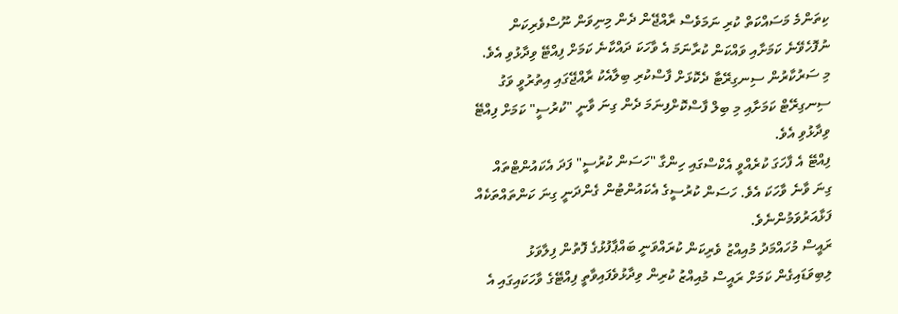ކިތަންމެ މަސައްކަތް ކުރި ނަމަވެސް ރާއްޖޭން ދެން މިނިވަން ނޫސްވެރިކަން ނުފޮހެވޭނެ ކަމަށާއި ވައްކަން ކުރާނަމަ އެ ވާހަކަ ދައްކާނެ ކަމަށް ފިއްޓޭ ވިދާޅުވި އެވެ.
މި ސަރުކާރުން ސިނގިރޭޓާ ދެކޮޅަށް ފާސްކުރި ބިލާއެކު ރާއްޖޭގައި އިތުރުވީ ވަގު ސިނގިރޭޓް ކަމަށާއި މި ބިލް ފާސްކޮށްފިނަމަ ދެން ގިނަ ވާނީ "ކުރުސީ" ކަމަށް ފިއްޓޭ ވިދާޅުވި އެވެ.
ފިއްޓޭ އެ ފާހަގަ ކުރެއްވީ އެކްސްގައި ހިންގާ "ހަސަން ކުރުސީ" ފަދަ އެކައުންޓްތައް ގިނަ ވާނެ ވާހަކަ އެވެ. ހަސަން ކުރުސީގެ އެކައުންޓުން ގެންދަނީ ގިނަ ކަންތައްތަކެއް ފަޅާއަރުވަމުންނެވެ.
ރައީސް މުހައްމަދު މުއިއްޒު ވެރިކަން ކުރައްވަނީ ބައްޕާފުޅުގެ ފޮތުން ފިލާވަޅު ލިބިވަޑައިގެން ކަމަށް ރައީސް މުއިއްޒު ކުރިން ވިދާޅުވެފައިވާތީ ފިއްޓޭގެ ވާހަކައިގައި އެ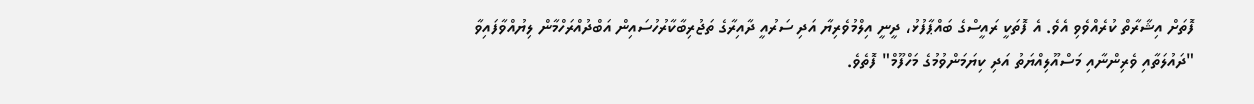ފޮތަށް އިޝާރާތް ކުރެއްވެވި އެވެ. އެ ފޮތަކީ ރައީސްގެ ބައްޕާފުޅު، ދީނީ އިލްމުވެރިޔާ އަދި ސަރުއީ ދާއިރާގެ ތަޖުރިބާކާރުހުސައިން އަބްދުއްރަހްމާން ލިޔުއްވާފައިވާ "ދައުލަތާއި ވެރިންނާއި މަސްއޫލިއްޔަތު އަދި ކިޔަމަންވުމުގެ މަހްފޫމް" ފޮތެވެ.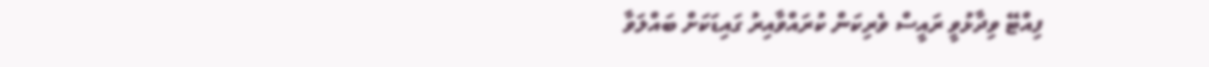ފިއްޓޭ ވިދާޅުވީ ރައީސް ވެރިކަން ކުރައްވާއިރު ގައިޑަކަށް ބައްލަވާ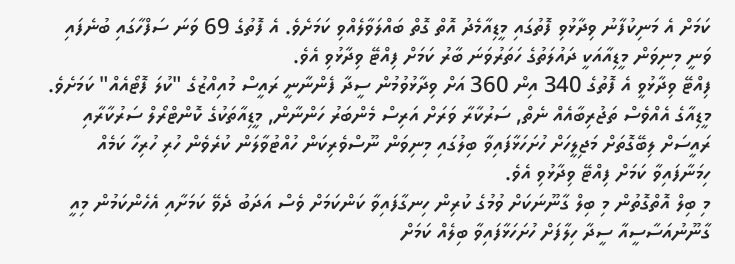ކަމަށް އެ މަނިކުފާނު ވިދާޅުވި ފޮތުގައި މީޑިއާމެދު އޮތް ގޮތް ބައްލަވާލެއްވި ކަމަށެވެ. އެ ފޮތުގެ 69 ވަނަ ސަފްހާގައި ބުނެފައި ވަނީ މިނިވަން މީޑިއާއަކީ ދައުލަތުގެ ހަތަރުވަނަ ބާރު ކަމަށް ފިއްޓޭ ވިދާޅުވި އެވެ.
ފިއްޓޭ ވިދާޅުވީ އެ ފޮތުގެ 340 އިން 360 އަށް ވިދާޅުވުމުން ސީދާ ފެންނާނީ ރައީސް މުއިއްޒުގެ "ކުލަ ފޮޓޯއެއް" ކަމަށެވެ.
މީޑިއާގެ އެއްވެސް ތަޖުރިބާއެއް ނެތް, ސަރުކާރާ ވަރަށް އަރިސް މެންބަރު ހަންނާން, މީޑިއާތަކުގެ ކޮންޓްރޯލް ސަރުކާރާއި ރައީސަށް ލިބޭގޮތަށް މަޖިލީހަށް ހުށަހަޅާފައިވާ ބިލުގައި މިނިވަން ނޫސްވެރިކަން ހުއްޓުވާލަން ކުރެވެން ހުރި ހުރިހާ ކަމެއް ހިމަނާފައިވާ ކަމަށް ފިއްޓޭ ވިދާޅުވި އެވެ.
މި ބިލް އޮތްގޮތުން މި ބިލް ގާނޫނަކަށް ވުމުގެ ކުރިން ހިނގާފައިވާ ކަންކަމަށް ވެސް އަދަބު ދެވޭ ކަމަށާއި އެހެންކަމުން މިއީ ގާނޫނުއަސާސީއާ ސީދާ ހިލާފަށް ހުށަހަޅާފައިވާ ބިލެއް ކަމަށް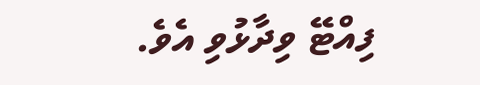ފިއްޓޭ ވިދާޅުވި އެވެ.